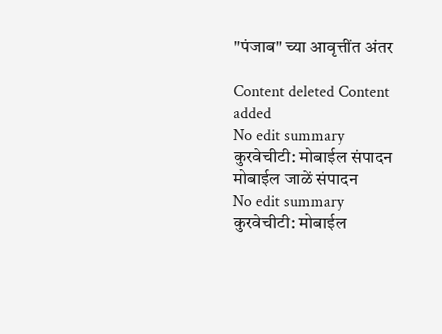"पंजाब" च्या आवृत्तींत अंतर

Content deleted Content added
No edit summary
कुरवेचीटी: मोबाईल संपादन मोबाईल जाळें संपादन
No edit summary
कुरवेचीटी: मोबाईल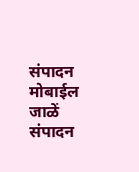संपादन मोबाईल जाळें संपादन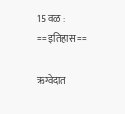15 वळ :
== इतिहास ==

ऋग्वेदात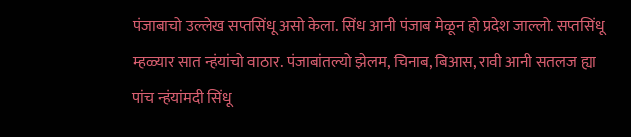पंजाबाचो उल्लेख सप्तसिंधू असो केला. सिंध आनी पंजाब मेळून हो प्रदेश जाल्लो. सप्तसिंधू म्हळ्यार सात न्हंयांचो वाठार. पंजाबांतल्यो झेलम, चिनाब, बिआस, रावी आनी सतलज ह्या पांच न्हंयांमदी सिंधू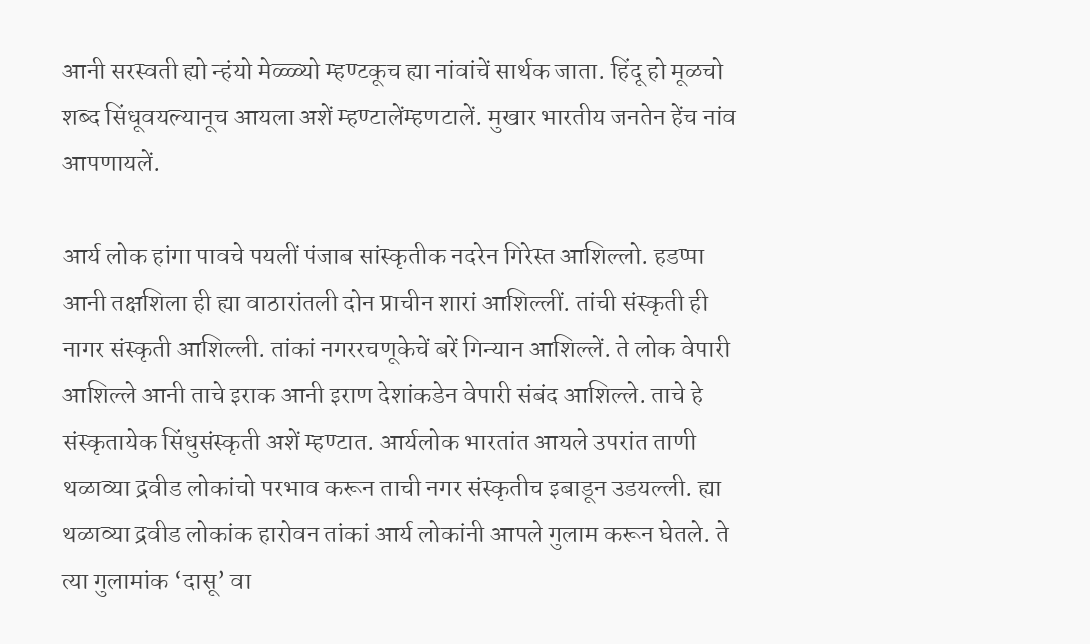आनी सरस्वती ह्यो न्हंयो मेळ्ळ्यो म्हण्टकूच ह्या नांवांचें सार्थक जाता. हिंदू हो मूळचो शब्द सिंधूवयल्यानूच आयला अशें म्हण्टालेंम्हणटालें. मुखार भारतीय जनतेन हेंच नांव आपणायलें.

आर्य लोक हांगा पावचे पयलीं पंजाब सांस्कृतीक नदरेन गिरेस्त आशिल्लो. हडप्पा आनी तक्षशिला ही ह्या वाठारांतली दोन प्राचीन शारां आशिल्लीं. तांची संस्कृती ही नागर संस्कृती आशिल्ली. तांकां नगररचणूकेचें बरें गिन्यान आशिल्लें. ते लोक वेपारी आशिल्ले आनी ताचे इराक आनी इराण देशांकडेन वेपारी संबंद आशिल्ले. ताचे हे संस्कृतायेक सिंधुसंस्कृती अशें म्हण्टात. आर्यलोक भारतांत आयले उपरांत ताणी थळाव्या द्रवीड लोकांचो परभाव करून ताची नगर संस्कृतीच इबाडून उडयल्ली. ह्या थळाव्या द्रवीड लोकांक हारोवन तांकां आर्य लोकांनी आपले गुलाम करून घेतले. ते त्या गुलामांक ‘दासू’ वा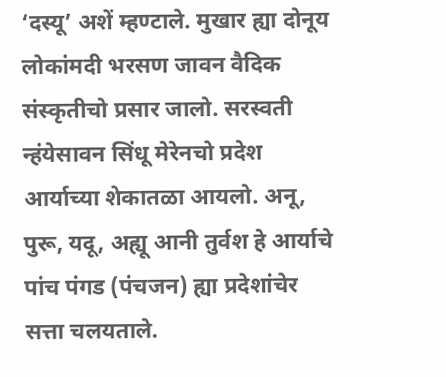‘दस्यू’ अशें म्हण्टाले. मुखार ह्या दोनूय लोकांमदी भरसण जावन वैदिक संस्कृतीचो प्रसार जालो. सरस्वती न्हंयेसावन सिंधू मेरेनचो प्रदेश आर्याच्या शेकातळा आयलो. अनू, पुरू, यदू, अह्यू आनी तुर्वश हे आर्याचे पांच पंगड (पंचजन) ह्या प्रदेशांचेर सत्ता चलयताले.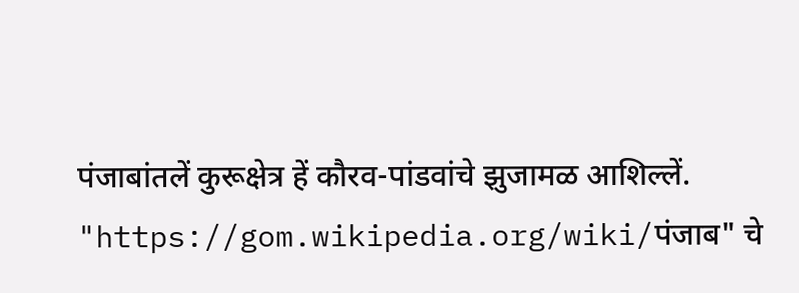पंजाबांतलें कुरूक्षेत्र हें कौरव-पांडवांचे झुजामळ आशिल्लें.
"https://gom.wikipedia.org/wiki/पंजाब" चे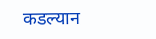कडल्यान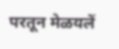परतून मेळयलें